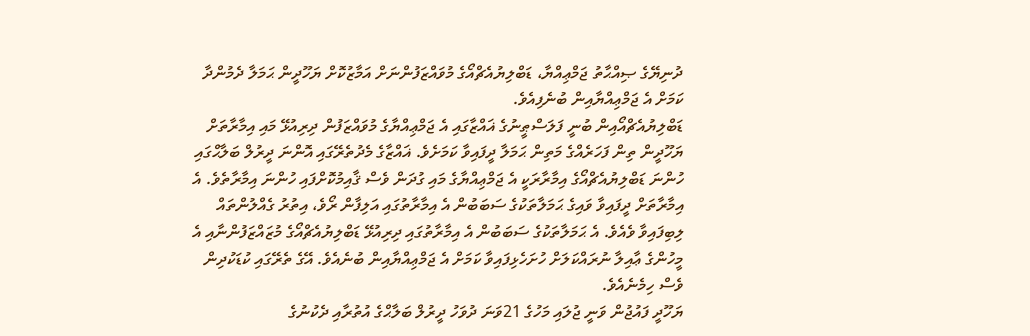ދުނިޔޭގެ ޞިއްޙާތު ޖަމްޢިއްޔާ، ޑަބްލިޔުއެޗްއޯގެ މުވައްޒަފުންނަށް އަމާޒުކޮށް ޔަހޫދީން ޙަމަލާ ދެމުންދާ ކަމަށް އެ ޖަމްޢިއްޔާއިން ބުނެފިއެވެ.
ޑަބްލިޔުއެޗްއޯއިން ބުނީ ފަލަސްޠީނުގެ ޣައްޒާގައި އެ ޖަމްޢިއްޔާގެ މުވައްޒަފުން ދިރިއުޅޭ މައި އިމާރާތަށް ޔަހޫދީން ތިން ފަހަރެއްގެ މަތިން ޙަމަލާ ދީފައިވާ ކަމަށެވެ. ޣައްޒާގެ މެދުތެރޭގައި އޮންނަ ދީރުލް ބަލާޙްގައި ހުންނަ ޑަބްލިޔުއެޗްއޯގެ އިމާރާރަކީ އެ ޖަމްޢިއްޔާގެ މައި ގުދަން ވެސް ޤާއިމުކޮށްފައި ހުންނަ އިމާރާތެވެ. އެ އިމާރާތަށް ދީފައިވާ ވައިގެ ޙަމަލާތަކުގެ ސަބަބުން އެ އިމާރާތުގައި އަލިފާން ރޯވެ، އިތުރު ގެއްލުންތައް ލިބިފައިވާ ވެއެވެ. އެ ޙަމަލާތަކުގެ ސަބަބުން އެ އިމާރާތުގައި ދިރިއުޅޭ ޑަބްލިޔުއެޗްއޯގެ މުޒައްޒަފުންނާއި އެ މީހުންގެ ޢާއިލާ ނުރައްކަލަށް ހުށަހެޅިފައިވާ ކަމަށް އެ ޖަމްޢިއްޔާއިން ބުނެއެވެ. އޭގެ ތެރޭގައި ކުޑަކުދިން ވެސް ހިމެނެއެވެ.
ޔަހޫދީ ފައުޖުން ވަނީ ޖުލައި މަހުގެ 21ވަނަ ދުވަހު ދީރުލް ބަލާޙްގެ އުތުރާއި ދެކުނުގެ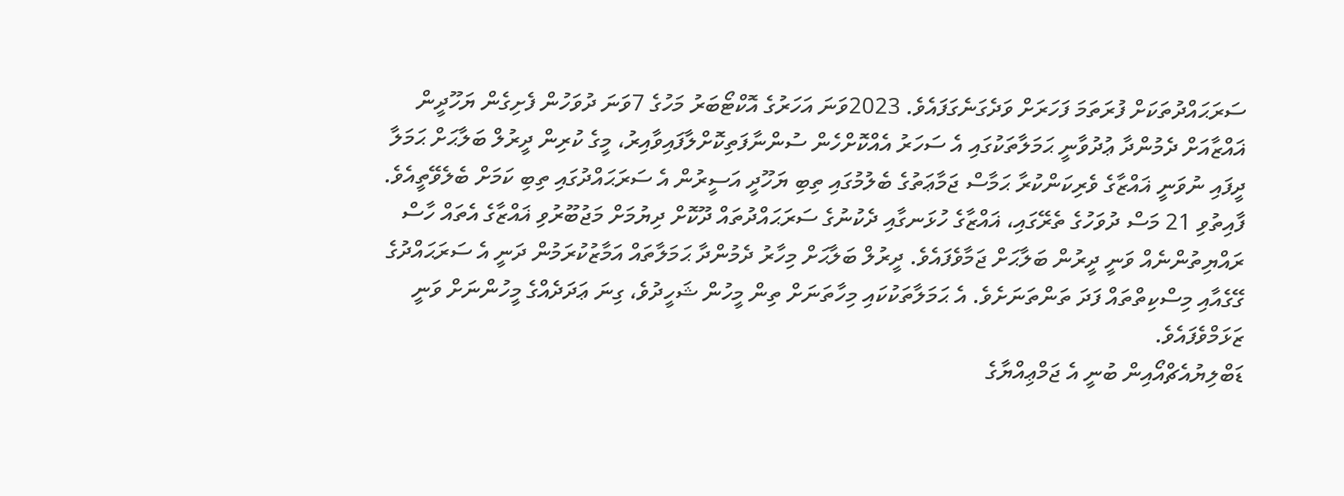ސަރަޙައްދުތަކަށް ފުރަތަމަ ފަހަރަށް ވަދެގަނެގަފައެވެ. 2023ވަނަ އަހަރުގެ އޮކްޓޯބަރު މަހުގެ 7ވަނަ ދުވަހުން ފެށިގެން ޔަހޫދީން ޣައްޒާއަށް ދެމުންދާ ޢުދުވާނީ ޙަމަލާތަކުގައި އެ ސަހަރު އެއްކޮށްހެން ސުންނާފަތިކޮށްލާފައިވާއިރު، މީގެ ކުރިން ދީރުލް ބަލާޙަށް ޙަމަލާ ދީފައި ނުވަނީ ޣައްޒާގެ ވެރިކަންކުރާ ޙަމާސް ޖަމާޢަތުގެ ބެލުމުގައި ތިބި ޔަހޫދީ އަސީރުން އެ ސަރަޙައްދުގައި ތިބި ކަމަށް ބެލެވޭތީއެވެ. ފާއިތުވި 21 މަސް ދުވަހުގެ ތެރޭގައި، ޣައްޒާގެ ހުޅަނގާއި ދެކުނުގެ ސަރަޙައްދުތައް ދޫކޮށް ދިޔުމަށް މަޖުބޫރުވި ޣައްޒާގެ އެތައް ހާސް ރައްޔިތުންނެއް ވަނީ ދީރުން ބަލާޙަށް ޖަމާވެފައެވެ. ދީރުލް ބަލާޙަށް މިހާރު ދެމުންދާ ޙަމަލާތައް އަމާޒުކުރަމުން ދަނީ އެ ސަރަޙައްދުގެ ގޭގެއާއި މިސްކިތްތައް ފަދަ ތަންތަނަށެވެ. އެ ޙަމަލާތަކުކައި މިހާތަނަށް ތިން މީހުން ޝަހީދުވެ، ގިނަ ޢަދަދެއްގެ މީހުންނަށް ވަނީ ޒަޅަމްވެފައެވެ.
ޑަބްލިޔުއެޗްއޯއިން ބުނީ އެ ޖަމްޢިއްޔާގެ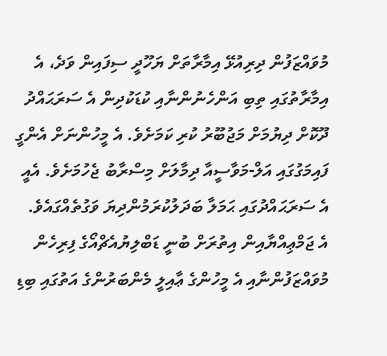މުވައްޒަފުން ދިރިއުޅޭ އިމާރާތަށް ޔަހޫދީ ސިފައިން ވަދެ، އެ އިމާރާތުގައި ތިބި އަންހެނުންނާއި ކުޑަކުދިން އެ ސަރަޙައްދު ދޫކޮށް ދިޔުމަށް މަޖުބޫރު ކުރި ކަމަށެވެ. އެ މީހުންނަށް އެންގީ ފައިމަގުގައި އަލް-މަވާސީއާ ދިމާލަށް މިސްރާބު ޖެހުމަށެވެ. އެއީ އެ ސަރަޙައްދުގައި ޙަމަލާ ބަދަލުކުރަމުންދިޔަ ވަގުތެއްގައެވެ.
އެ ޖަމްޢިއްޔާއިން އިތުރަށް ބުނީ ޑަބްލިޔުއެޗްއޯގެ ފިރިހެން މުވައްޒަފުންނާއި އެ މީހުންގެ ޢާއިލީ މެންބަރުންގެ އަތުގައި ބިޑި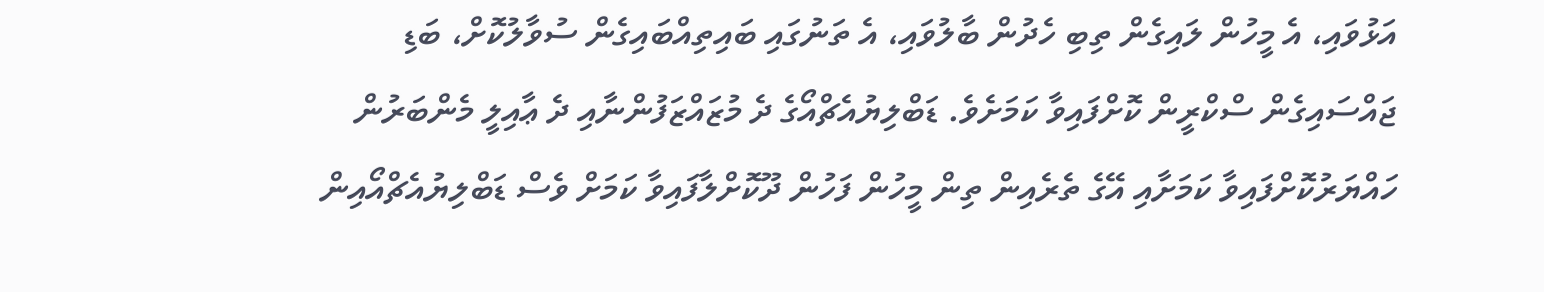އަޅުވައި، އެ މީހުން ލައިގެން ތިބި ހެދުން ބާލުވައި، އެ ތަނުގައި ބައިތިއްބައިގެން ސުވާލުކޮށް، ބަޑި ޖައްސައިގެން ސްކްރީން ކޮށްފައިވާ ކަމަށެވެ. ޑަބްލިޔުއެޗްއޯގެ ދެ މުޒައްޒަފުންނާއި ދެ ޢާއިލީ މެންބަރުން ހައްޔަރުކޮށްފައިވާ ކަމަށާއި އޭގެ ތެރެއިން ތިން މީހުން ފަހުން ދޫކޮށްލާފައިވާ ކަމަށް ވެސް ޑަބްލިޔުއެޗްއޯއިން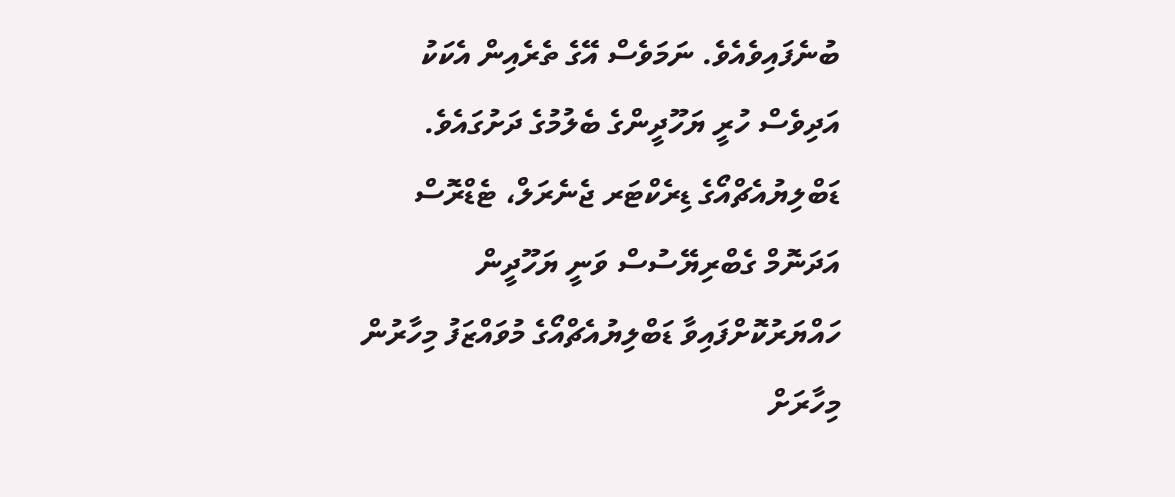ބުނެފައިވެއެވެ. ނަމަވެސް އޭގެ ތެރެއިން އެކަކު އަދިވެސް ހުރީ ޔަހޫދީންގެ ބެލުމުގެ ދަށުގައެވެ.
ޑަބްލިޔުއެޗްއޯގެ ޑިރެކްޓަރ ޖެނެރަލް، ޓެޑްރޮސް އަދަނޮމް ގެބްރިޔޭސުސް ވަނީ ޔަހޫދީން ހައްޔަރުކޮށްފައިވާ ޑަބްލިޔުއެޗްއޯގެ މުވައްޒަފު މިހާރުން މިހާރަށް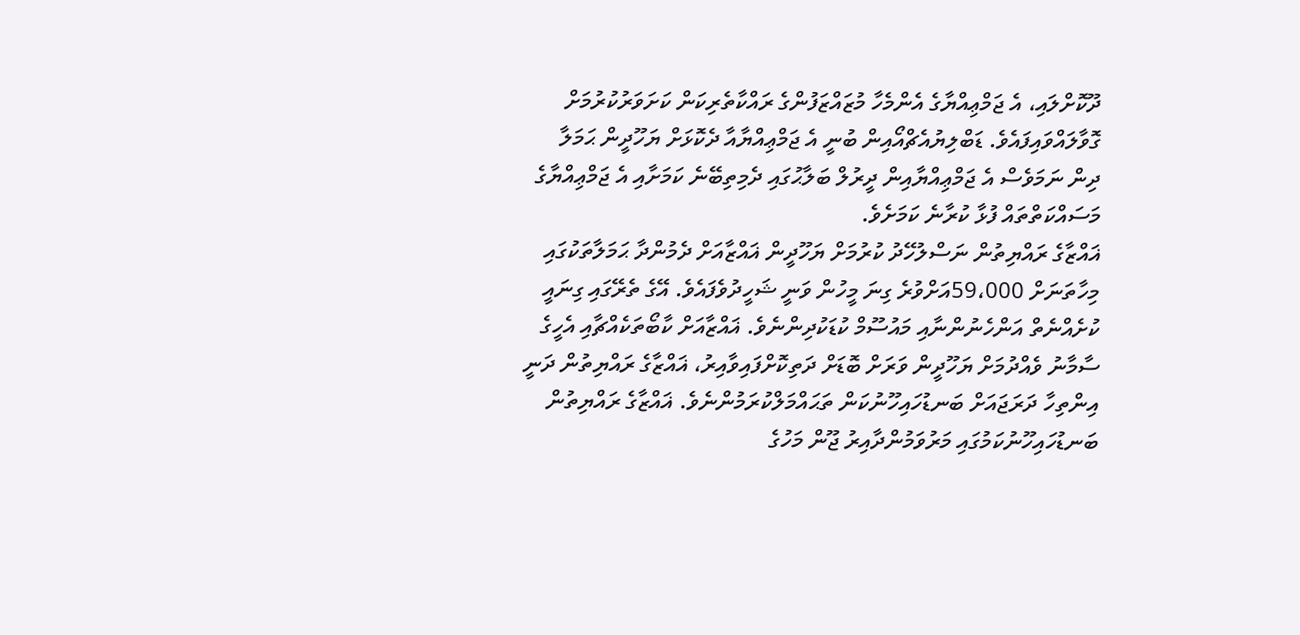ދޫކޮށްލައި، އެ ޖަމްޢިއްޔާގެ އެންމެހާ މުޒައްޒަފުންގެ ރައްކާތެރިކަން ކަށަވަރުކުރުމަށް ގޮވާލައްވައިފައެވެ. ޑަބްލިޔުއެޗްއޯއިން ބުނީ އެ ޖަމްޢިއްޔާއާ ދެކޮޅަށް ޔަހޫދީން ޙަމަލާ ދިން ނަމަވެސް އެ ޖަމްޢިއްޔާއިން ދީރުލް ބަލާޙުގައި ދެމިތިބޭނެ ކަމަށާއި އެ ޖަމްޢިއްޔާގެ މަސައްކަތްތައް ފުޅާ ކުރާނެ ކަމަށެވެ.
ޣައްޒާގެ ރައްޔިތުން ނަސްލުހޭދު ކުރުމަށް ޔަހޫދީން ޣައްޒާއަށް ދެމުންދާ ޙަމަލާތަކުގައި މިހާތަނަށް 59،000އަށްވުރެ ގިނަ މީހުން ވަނީ ޝަހީދުވެފައެވެ. އޭގެ ތެރޭގައި ގިނައީ ކުށެއްނެތް އަންހެނުންނާއި މައުސޫމް ކުޑަކުދިންނެވެ. ޣައްޒާއަށް ކާބޯތަކެއްޗާއި އެހީގެ ސާމާނު ވެއްދުމަށް ޔަހޫދީން ވަރަށް ބޮޑަށް ދަތިކޮށްފައިވާއިރު، ޣައްޒާގެ ރައްޔިތުން ދަނީ އިންތިހާ ދަރަޖައަށް ބަނޑުހައިހޫނުކަން ތަޙައްމަލްކުރަމުންނެވެ. ޣައްޒާގެ ރައްޔިތުން ބަނޑުހައިހޫނުކަމުގައި މަރުވަމުންދާއިރު ޖޫން މަހުގެ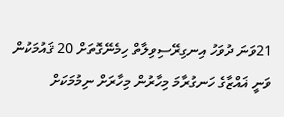21ވަނަ ދުވަހު އިނގިރޭސިވިލާތް ހިމެނޭގޮތަށް 20 ޤައުމަކުން ވަނީ ޣައްޒާގެ ހަނގުރާމަ މިހާރުން މިހާރަށް ނިމުމަކަށް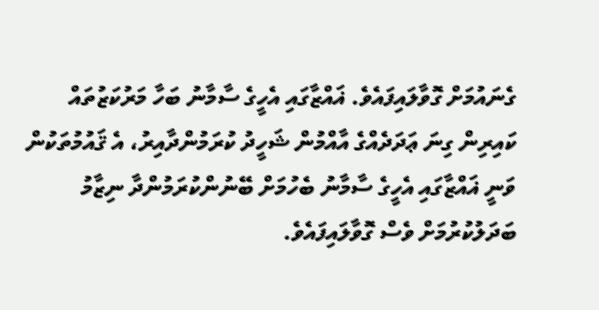ގެނައުމަށް ގޮވާލައިފައެވެ. ޣައްޒާގައި އެހީގެ ސާމާނު ބަހާ މަރުކަޒުތައް ކައިރިން ގިނަ ޢަދަދެއްގެ އާއްމުން ޝަހީދު ކުރަމުންދާއިރު، އެ ޤައުމުތަކުން ވަނީ ޣައްޒާގައި އެހީގެ ސާމާނު ބެހުމަށް ބޭނުންކުރަމުންދާ ނިޒާމު ބަދަލުކުރުމަށް ވެސް ގޮވާލައިފައެވެ.